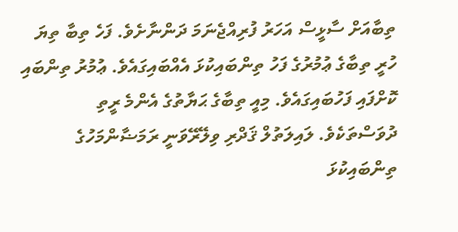ތިބާއަށް ސާޅީސް އަހަރު ފުރިއްޖެނަމަ ދަންނާށެވެ. ފަހެ ތިބާ ތިޔަ ހުރީ ތިބާގެ ޢުމުރުގެ ފަހު ތިންބައިކުޅަ އެއްބައިގައެވެ. ޢުމުރު ތިންބައި ކޮށްފައި ފަހުބައިގައެވެ. މިއީ ތިބާގެ ޙަޔާތުގެ އެންމެ ރީތި ދުވަސްތަކެވެ. ލައިލަތުލް ޤަދްރި ވިލޭރޭވަނީ ރަމަޟާންމަހުގެ ތިންބައިކުޅަ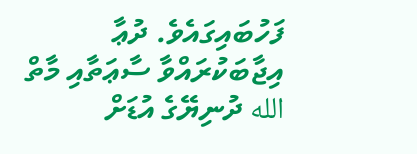ފަހުބައިގައެވެ. ދުޢާ އިޖާބަކުރައްވާ ސާޢަތާއި މާތް الله ދުނިޔޭގެ އުޑަށް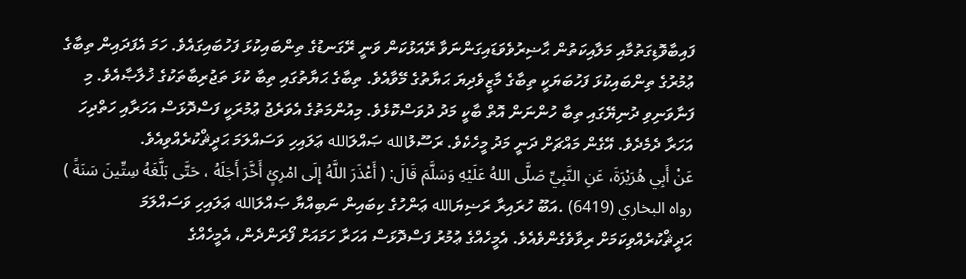ފައިބާވޮޑިގަތުމާއި މަލާއިކަތުން ޙާޟިރުވެވަޑައިގަންނަވާ ރޭއަޅުކަން ވަނީ ރޭގަނޑުގެ ތިންބައިކުޅަ ފަހުބައިގައެވެ. ހަމަ އެފަދައިން ތިބާގެ ޢުމުރުގެ ތިންބައިކުޅަ ފަހުބަޔަކީ ތިބާގެ މާޒީވެދިޔަ ޙަޔާތުގެ މޭވާއެވެ. ތިބާގެ ޙަޔާތުގައި ތިބާ ކުޅަ ތަޖުރިބާތަކުގެ ޚުލާޞާއެވެ. މި ފަނާވަނިވި ދުނިޔޭގައި ތިބާ ހުންނަން އޮތް ބާކީ މަދު ދުވަސްކޮޅެވެ. މިއުންމަތުގެ އެވަރެޖު ޢުމުރަކީ ފަސްދޮޅަސް އަހަރާއި ހަތްދިހަ އަހަރާ ދެމެދެވެ. އޭގެން މައްޗަށް ދަނީ މަދު މީހެކެވެ. ރަސޫލުالله ޞައްލަالله ޢަލައިހި ވަސައްލަމަ ޙަދީޘްކުރެއްވިއެވެ.
عَنْ أَبِي هُرَيْرَةَ، عَنِ النَّبِيِّ صَلَّى اللهُ عَلَيْهِ وَسَلَّمَ قَالَ: ( أَعْذَرَ اللَّهُ إِلَى امْرِئٍ أَخَّرَ أَجَلَهُ ، حَتَّى بَلَّغَهُ سِتِّينَ سَنَةً ) رواه البخاري (6419) .އަބޫ ހުރައިރާ ރަޟިޔަالله ޢަންހުގެ ކިބައިން ނަބިއްޔާ ޞައްލަالله ޢަލައިހި ވަސައްލަމަ ޙަދީޘްކުރެއްވިކަމަށް ރިވާވެގެންވެއެވެ. އެމީހެއްގެ ޢުމުރު ފަސްދޮޅަސް އަހަރާ ހަމައަށް ފޯރަންދެން، އެމީހެއްގެ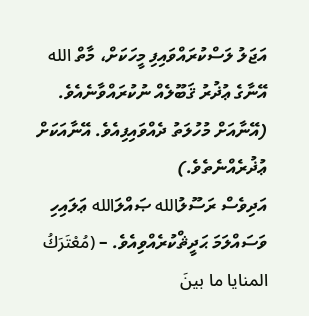އަޖަލު ލަސްކުރައްވައިފި މީހަކަށް، މާތް الله އޭނާގެ ޢުޛުރު ޤަބޫލެއް ނުކުރައްވާނެއެވެ. (އޭނާއަށް މުހުލަތު ދެއްވައިފިއެވެ. އޭނާއަކަށް ޢުޛުރެއްނެތެވެ.)
އަދިވެސް ރަސޫލުالله ޞައްލަالله ޢަލައިހި ވަސައްލަމަ ޙަދީޘްކުރެއްވިއެވެ. – (مُعْتَرَكُ المنايا ما بينَ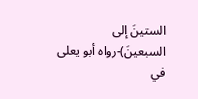الستينَ إلى السبعينَ)-رواه أبو يعلى في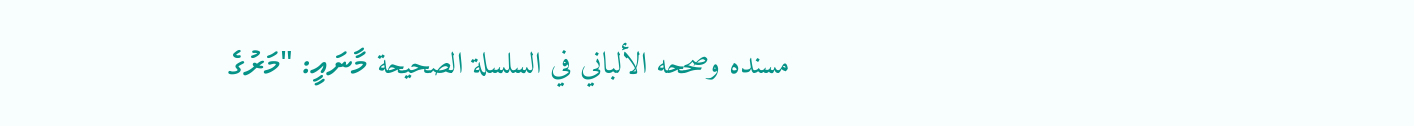مسنده وصححه الألباني في السلسلة الصحيحة މާނައީ: "މަރުގެ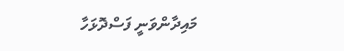މައިދާންވަނީ ފަސްދޮޅަހާ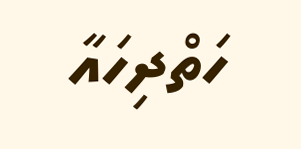ހަތްދިހައާ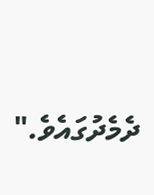ދެމެދުގައެވެ."